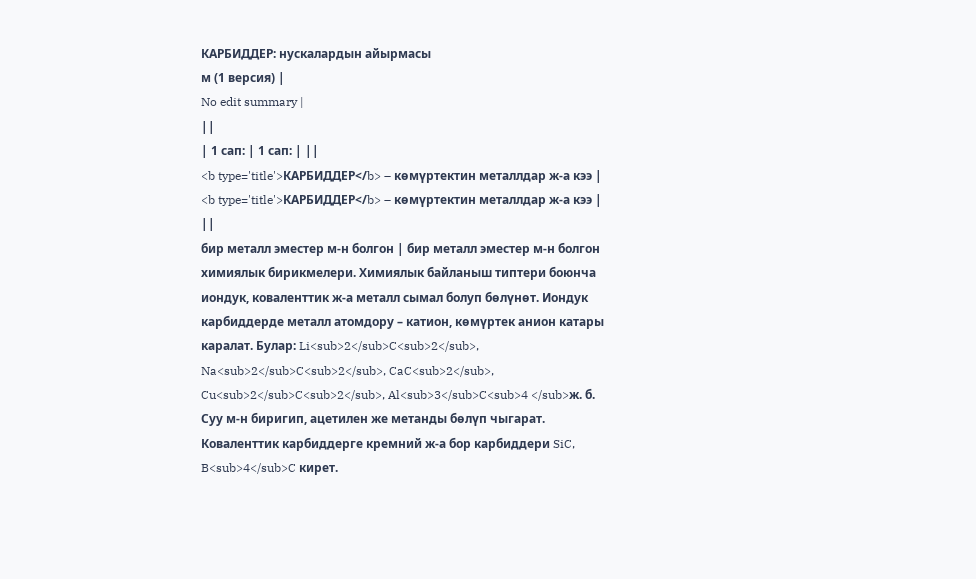КАРБИДДЕР: нускалардын айырмасы
м (1 версия) |
No edit summary |
||
| 1 сап: | 1 сап: | ||
<b type='title'>КАРБИДДЕР</b> – көмүртектин металлдар ж-а кээ | <b type='title'>КАРБИДДЕР</b> – көмүртектин металлдар ж-а кээ | ||
бир металл эместер м-н болгон | бир металл эместер м-н болгон химиялык бирикмелери. Химиялык байланыш типтери боюнча иондук, коваленттик ж-а металл сымал болуп бөлүнөт. Иондук карбиддерде металл атомдору – катион, көмүртек анион катары каралат. Булар: Li<sub>2</sub>C<sub>2</sub>, Na<sub>2</sub>C<sub>2</sub>, CaC<sub>2</sub>, Cu<sub>2</sub>C<sub>2</sub>, Al<sub>3</sub>C<sub>4 </sub>ж. б. Суу м-н биригип, ацетилен же метанды бөлүп чыгарат. Коваленттик карбиддерге кремний ж-а бор карбиддери SiC, B<sub>4</sub>C кирет.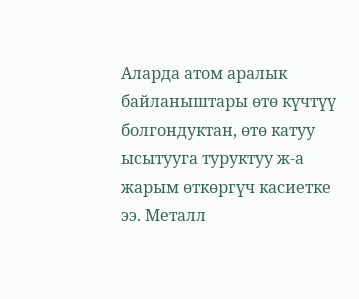Аларда атом аралык байланыштары өтө күчтүү болгондуктан, өтө катуу ысытууга туруктуу ж-а жарым өткөргүч касиетке ээ. Металл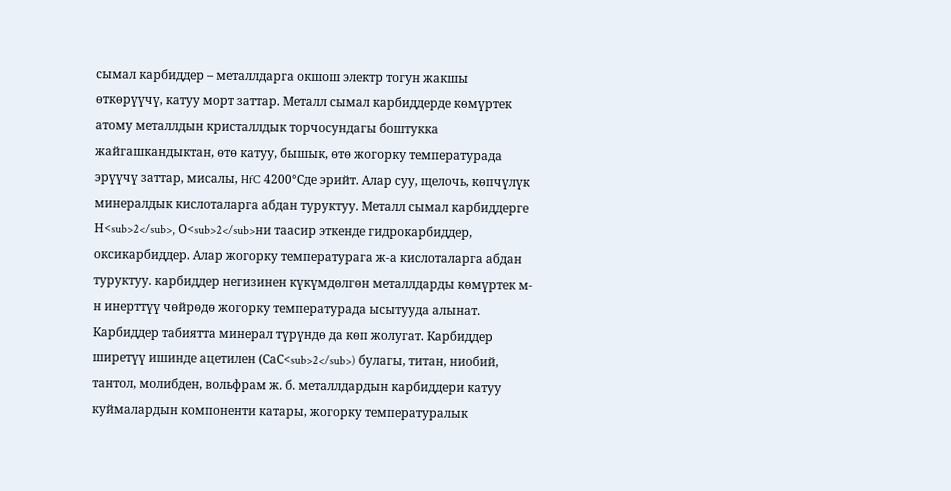сымал карбиддер – металлдарга окшош электр тогун жакшы өткөрүүчү, катуу морт заттар. Металл сымал карбиддерде көмүртек атому металлдын кристаллдык торчосундагы боштукка жайгашкандыктан, өтө катуу, бышык, өтө жогорку температурада эрүүчү заттар, мисалы, HfC 4200°Сде эрийт. Алар суу, щелочь, көпчүлүк минералдык кислоталарга абдан туруктуу. Металл сымал карбиддерге Н<sub>2</sub>, О<sub>2</sub>ни таасир эткенде гидрокарбиддер, оксикарбиддер. Алар жогорку температурага ж-а кислоталарга абдан туруктуу. карбиддер негизинен күкүмдөлгөн металлдарды көмүртек м-н инерттүү чөйрөдө жогорку температурада ысытууда алынат. Карбиддер табиятта минерал түрүндө да көп жолугат. Карбиддер ширетүү ишинде ацетилен (СаС<sub>2</sub>) булагы, титан, ниобий, тантол, молибден, вольфрам ж. б. металлдардын карбиддери катуу куймалардын компоненти катары, жогорку температуралык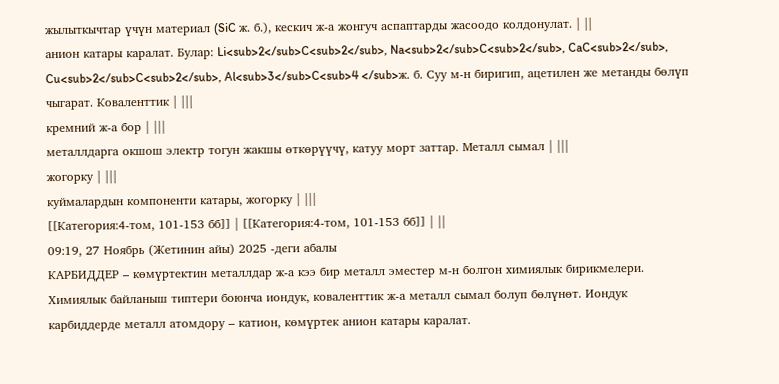жылыткычтар үчүн материал (SiC ж. б.), кескич ж-а жонгуч аспаптарды жасоодо колдонулат. | ||
анион катары каралат. Булар: Li<sub>2</sub>C<sub>2</sub>, Na<sub>2</sub>C<sub>2</sub>, CaC<sub>2</sub>, Cu<sub>2</sub>C<sub>2</sub>, Al<sub>3</sub>C<sub>4 </sub>ж. б. Суу м-н биригип, ацетилен же метанды бөлүп чыгарат. Коваленттик | |||
кремний ж-а бор | |||
металлдарга окшош электр тогун жакшы өткөрүүчү, катуу морт заттар. Металл сымал | |||
жогорку | |||
куймалардын компоненти катары, жогорку | |||
[[Категория:4-том, 101-153 бб]] | [[Категория:4-том, 101-153 бб]] | ||
09:19, 27 Ноябрь (Жетинин айы) 2025 -деги абалы
КАРБИДДЕР – көмүртектин металлдар ж-а кээ бир металл эместер м-н болгон химиялык бирикмелери. Химиялык байланыш типтери боюнча иондук, коваленттик ж-а металл сымал болуп бөлүнөт. Иондук карбиддерде металл атомдору – катион, көмүртек анион катары каралат.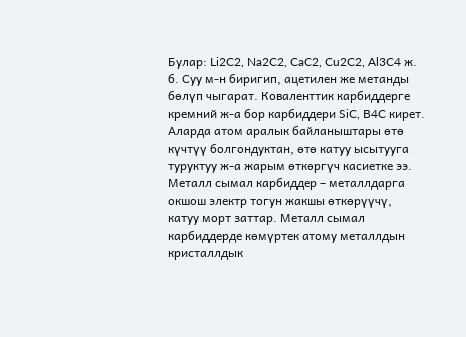Булар: Li2C2, Na2C2, CaC2, Cu2C2, Al3C4 ж. б. Суу м-н биригип, ацетилен же метанды бөлүп чыгарат. Коваленттик карбиддерге кремний ж-а бор карбиддери SiC, B4C кирет. Аларда атом аралык байланыштары өтө күчтүү болгондуктан, өтө катуу ысытууга туруктуу ж-а жарым өткөргүч касиетке ээ. Металл сымал карбиддер – металлдарга окшош электр тогун жакшы өткөрүүчү, катуу морт заттар. Металл сымал карбиддерде көмүртек атому металлдын кристаллдык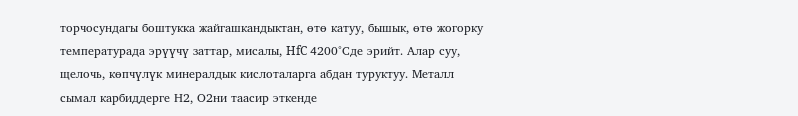торчосундагы боштукка жайгашкандыктан, өтө катуу, бышык, өтө жогорку температурада эрүүчү заттар, мисалы, HfC 4200°Сде эрийт. Алар суу, щелочь, көпчүлүк минералдык кислоталарга абдан туруктуу. Металл сымал карбиддерге Н2, О2ни таасир эткенде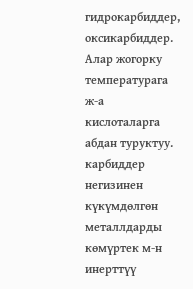гидрокарбиддер, оксикарбиддер. Алар жогорку температурага ж-а кислоталарга абдан туруктуу. карбиддер негизинен күкүмдөлгөн металлдарды көмүртек м-н инерттүү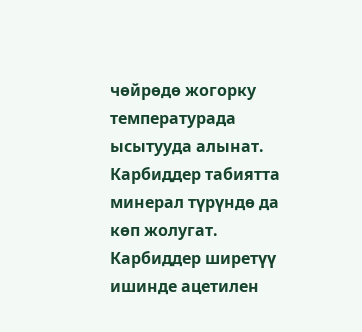чөйрөдө жогорку температурада ысытууда алынат. Карбиддер табиятта минерал түрүндө да көп жолугат. Карбиддер ширетүү ишинде ацетилен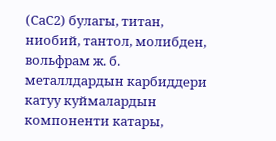(СаС2) булагы, титан, ниобий, тантол, молибден, вольфрам ж. б. металлдардын карбиддери катуу куймалардын компоненти катары,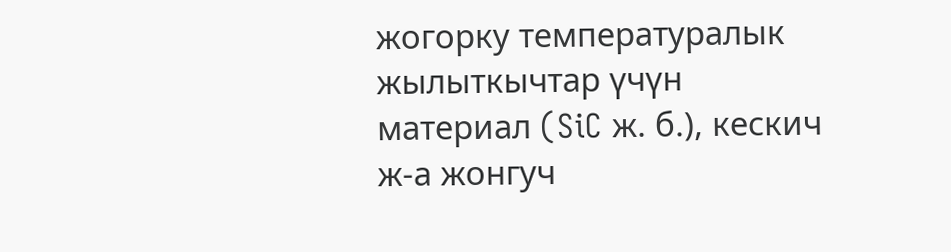жогорку температуралык жылыткычтар үчүн материал (SiC ж. б.), кескич ж-а жонгуч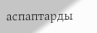аспаптарды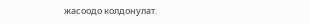жасоодо колдонулат.